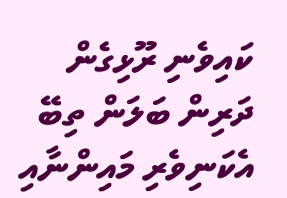ކައިވެނި ރޫޅިގެން ދަރިން ބަލަން ތިބޭ އެކަނިވެރި މައިންނާއި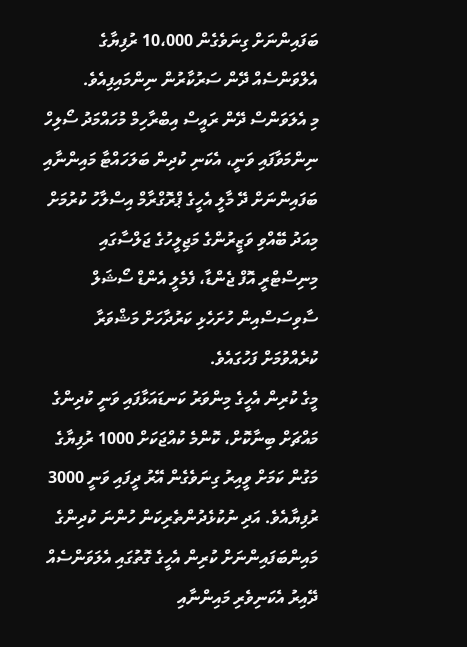ބަފައިންނަށް ގިނަވެގެން 10،000 ރުފިޔާގެ އެލްވަންސެއް ދޭން ސަރުކާރުން ނިންމައިފިއެވެ.
މި އެލަވަންސް ދޭން ރައީސް އިބްރާހިމް މުހައްމަދު ސޯލިހް ނިންމަވާފައި ވަނީ، އެކަނި ކުދިން ބަލަހައްޓާ މައިންނާއި ބަފައިންނަށް ދޭ މާލީ އެހީގެ ޕްރޮގްރާމް އިސްލާހު ކުރުމަށް މިއަދު ބޭއްވި ވަޒީރުންގެ މަޖިލީހުގެ ޖަލްސާގައި މިނިސްޓްރީ އޮފް ޖެންޑާ، ފެމެލީ އެންޑް ސޯޝަލް ސާވިސަސްއިން ހުށަހެޅި ކަރުދާހަށް މަޝްވަރާ ކުރެއްވުމަށް ފަހުގައެވެ.
މީގެ ކުރިން އެހީގެ މިންވަރު ކަނޑައަޅާފައި ވަނީ ކުދިންގެ މައްޗަށް ބިނާކޮށް، ކޮންމެ ކުއްޖަކަށް 1000 ރުފިޔާގެ މަގުން ކަމަށް ވީއިރު ގިނަވެގެން އޭރު ދީފައި ވަނީ 3000 ރުފިޔާއެވެ. އަދި ނުކުޅެދުންތެރިކަން ހުންނަ ކުދިންގެ މައިންބަފައިންނަށް ކުރިން އެހީގެ ގޮތުގައި އެލަވަންސެއް ދޭއިރު އެކަނިވެރި މައިންނާއި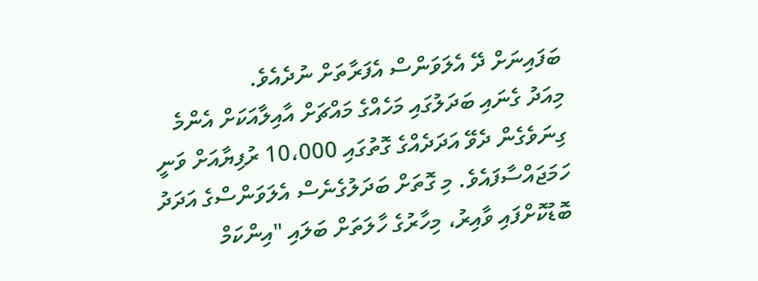ބަފައިނަށް ދޭ އެލަވަންސް އެފަރާތަށް ނުދެއެވެ.
މިއަދު ގެނައި ބަދަލުގައި މަހެއްގެ މައްޗަށް އާއިލާއަކަށް އެންމެ ގިނަވެގެން ދެވޭ އަދަދެއްގެ ގޮތުގައި 10،000 ރުފިޔާއަށް ވަނީ ހަމަޖައްސާފައެވެ. މި ގޮތަށް ބަދަލުގެނެސް އެލަވަންސްގެ އަދަދު ބޮޑުކޮށްފައި ވާއިރު، މިހާރުގެ ހާލަތަށް ބަލައި "އިންކަމް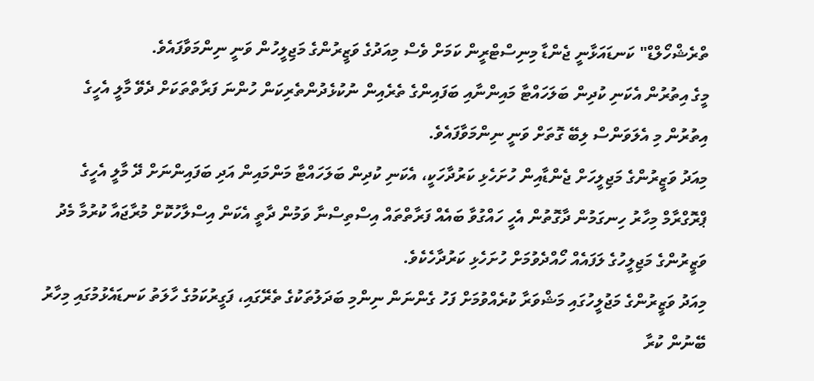ތްރެޝްހޯލްޑް" ކަނޑައަޅާނީ ޖެންޑާ މިނިސްޓްރީން ކަމަށް ވެސް މިއަދުގެ ވަޒީރުންގެ މަޖިލީހުން ވަނީ ނިންމަވާފައެވެ.
މީގެ އިތުރުން އެކަނި ކުދިން ބަލަހައްޓާ މައިންނާއި ބަފައިންގެ ތެރެއިން ނުކުޅެދުންތެރިކަން ހުންނަ ފަރާތްތަކަށް ދެވޭ މާލީ އެހީގެ އިތުރުން މި އެލަވަންސް ލިބޭ ގޮތަށް ވަނީ ނިންމަވާފައެވެ.
މިއަދު ވަޒީރުންގެ މަޖިލީހަށް ޖެންޑާއިން ހުށަހެޅި ކަރުދާހަކީ، އެކަނި ކުދިން ބަލަހައްޓާ މަންމައިން އަދި ބަފައިންނަށް ދޭ މާލީ އެހީގެ ޕްރޮގްރާމް މިހާރު ހިނގަމުން ދާގޮތުން އެހީ ހައްގުވާ ބައެއް ފަރާތްތައް އިސްތިސްނާ ވަމުން ދާތީ އެކަން އިސްލާހުކޮށް މުރާޖައާ ކުރުމާ މެދު ވަޒީރުންގެ މަޖިލީހުގެ ލަފައެއް ހޯއްދެވުމަށް ހުށަހެޅި ކަރުދާހެކެވެ.
މިއަދު ވަޒީރުންގެ މަޖުލީހުގައި މަޝްވަރާ ކުރެއްވުމަށް ފަހު ގެންނަން ނިންމި ބަދަލުތަކުގެ ތެރޭގައި، ފަގީރުކަމުގެ ހާލަތު ކަނޑައެޅުމުގައި މިހާރު ބޭނުން ކުރާ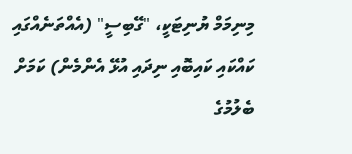މިނިމަމް ޔުނިޓަކީ، "ގޭބިސީ" (އެއްތަނެއްގައި ކައްކައި ކައިބޮއި ނިދައި އުޅޭ އެންމެން) ކަމަށް ބެލުމުގެ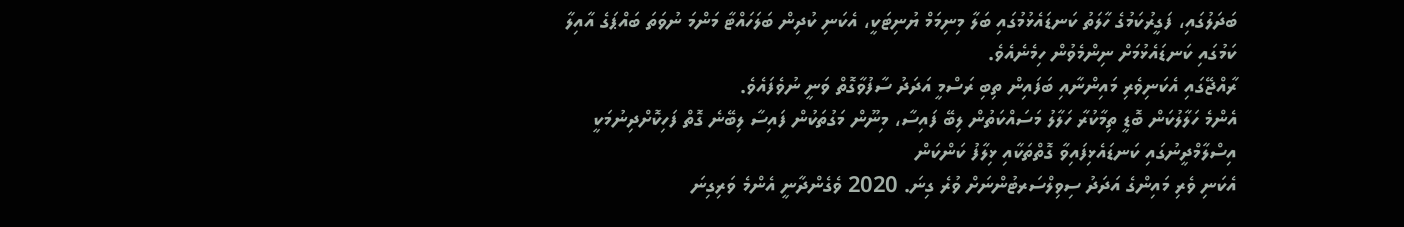ބަދަލުގައި، ފަގީރުކަމުގެ ހާލަތު ކަނޑައެޅުމުގައި ބަލާ މިނިމަމް ޔުނިޓަކީ، އެކަނި ކުދިން ބަލަހައްޓާ މަންމަ ނުވަތަ ބައްޕަގެ އާއިލާ ކަމުގައި ކަނޑައެޅުމަށް ނިންމެވުން ހިމެނެއެވެ.
ރާއްޖޭގައި އެކަނިވެރި މައިންނާއި ބަފައިން ތިބި ރަސްމީ އަދަދު ސާފުވާގޮތް ވަނީ ނުވެފައެވެ.
އެންމެ ހަލާލުކަން ބޮޑީ ތިމާކުރާ ހަލާލު މަސައްކަތުން ލިބޭ ފައިސާ، މިނޫން މަގުތަކުން ފައިސާ ލިބޭނެ ގޮތް ފަހިކޮށްދިނުމަކީ އިސްލާމްދީނުގައި ކަނޑައެޅިފައިވާ ގޮތްތަކާއި ޅިލާފު ކަންކަން
އެކަނި ވެރި މައިންގެ އަދަދު ސިވިލްސަރޓުންނަށް ވުރެ ގިނަ. 2020 ވެގެންދާނީ އެންމެ ވަރިގިނަ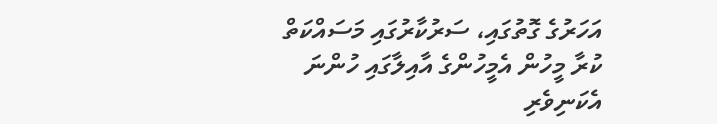އަހަރުގެ ގޮތުގައި، ސަރުކާރުގައި މަސައްކަތް ކުރާ މީހުން އެމީހުންގެ އާއިލާގައި ހުންނަ އެކަނިވެރި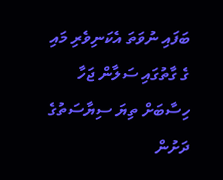ބަފައި ނުވަތަ އެކަނިވެރި މައި ގެ ގާތުގައި ސަލާން ޖަހާ ހިސާބަށް ތިޔަ ސިޔާސަތުގެ ދަށުން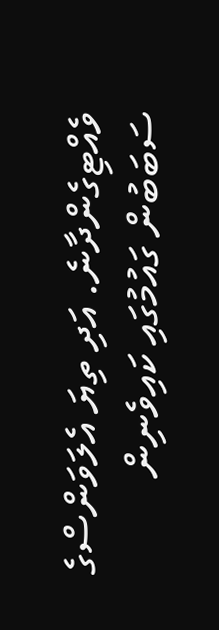ވެއްޓިގެންދާނެ. އަދި ތިޔަ އެލަވަންސްގެ ސަބަބުން ގައުމުގައި ކައިވެނިން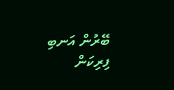ބޭރުން އަނބި ފިރިކަން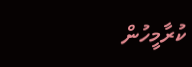ކުރާމީހުން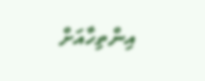އިންތިހާއަށް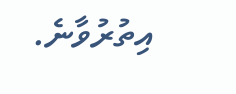އިތުރުވާނެ.